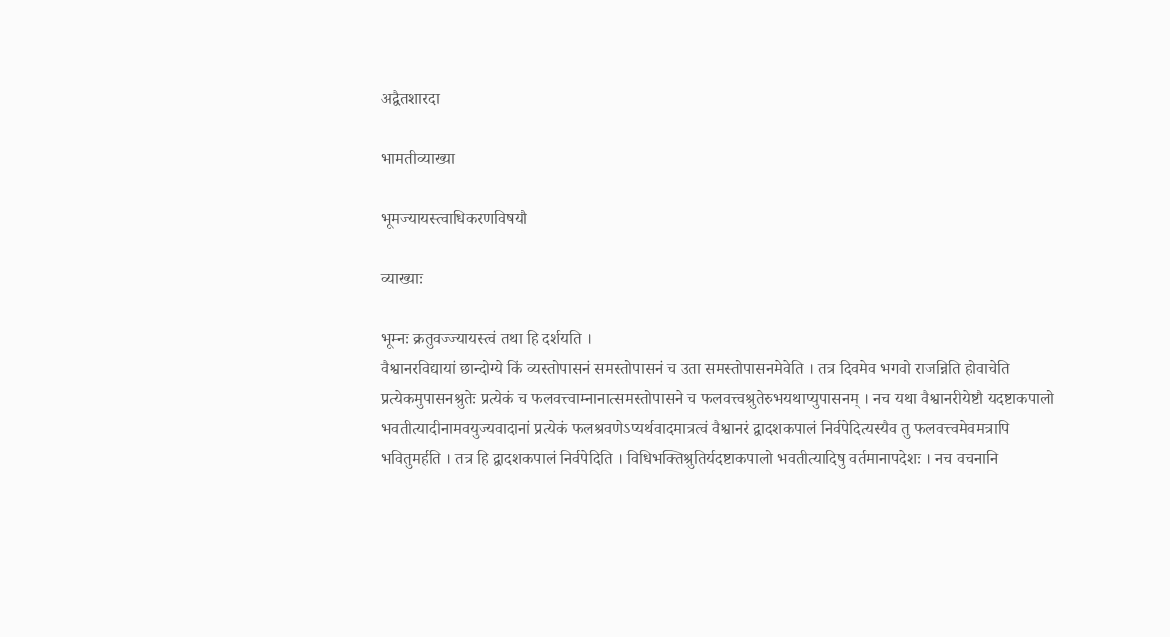अद्वैतशारदा

भामतीव्याख्या

भूमज्यायस्त्वाधिकरणविषयौ

व्याख्याः

भूम्नः क्रतुवज्ज्यायस्त्वं तथा हि दर्शयति ।
वैश्वानरविद्यायां छान्दोग्ये किं व्यस्तोपासनं समस्तोपासनं च उता समस्तोपासनमेवेति । तत्र दिवमेव भगवो राजन्निति होवाचेति प्रत्येकमुपासनश्रुतेः प्रत्येकं च फलवत्त्वाम्नानात्समस्तोपासने च फलवत्त्वश्रुतेरुभयथाप्युपासनम् । नच यथा वैश्वानरीयेष्टौ यदष्टाकपालो भवतीत्यादीनामवयुज्यवादानां प्रत्येकं फलश्रवणेऽप्यर्थवादमात्रत्वं वैश्वानरं द्वादशकपालं निर्वपेदित्यस्यैव तु फलवत्त्वमेवमत्रापि भवितुमर्हति । तत्र हि द्वादशकपालं निर्वपेदिति । विधिभक्तिश्रुतिर्यदष्टाकपालो भवतीत्यादिषु वर्तमानापदेशः । नच वचनानि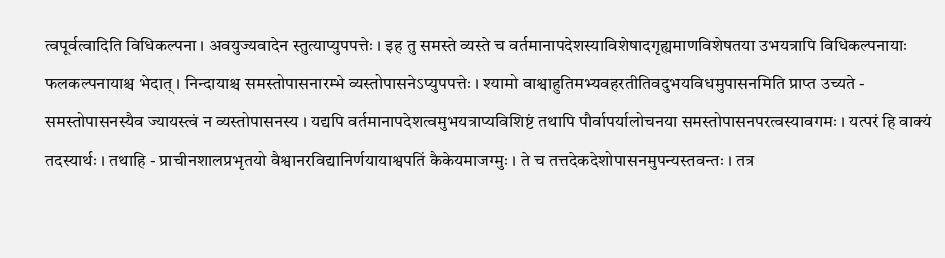त्वपूर्वत्वादिति विधिकल्पना । अवयुज्यवादेन स्तुत्याप्युपपत्तेः । इह तु समस्ते व्यस्ते च वर्तमानापदेशस्याविशेषादगृह्यमाणविशेषतया उभयत्रापि विधिकल्पनायाः फलकल्पनायाश्च भेदात् । निन्दायाश्च समस्तोपासनारम्भे व्यस्तोपासनेऽप्युपपत्तेः । श्यामो वाश्वाहुतिमभ्यवहरतीतिवदुभयविधमुपासनमिति प्राप्त उच्यते - समस्तोपासनस्यैव ज्यायस्त्वं न व्यस्तोपासनस्य । यद्यपि वर्तमानापदेशत्वमुभयत्राप्यविशिष्टं तथापि पौर्वापर्यालोचनया समस्तोपासनपरत्वस्यावगमः । यत्परं हि वाक्यं तदस्यार्थः । तथाहि - प्राचीनशालप्रभृतयो वैश्वानरविद्यानिर्णयायाश्वपतिं कैकेयमाजग्मुः । ते च तत्तदेकदेशोपासनमुपन्यस्तवन्तः । तत्र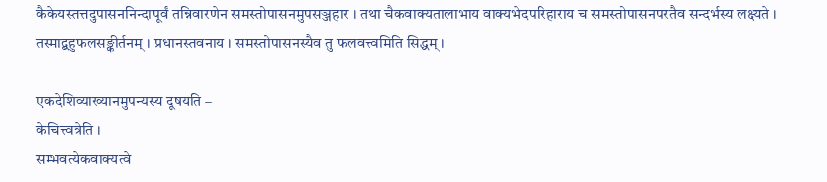कैकेयस्तत्तदुपासननिन्दापूर्वं तन्निवारणेन समस्तोपासनमुपसञ्जहार । तथा चैकवाक्यतालाभाय वाक्यभेदपरिहाराय च समस्तोपासनपरतैव सन्दर्भस्य लक्ष्यते । तस्माद्बहुफलसङ्कीर्तनम् । प्रधानस्तवनाय । समस्तोपासनस्यैव तु फलवत्त्वमिति सिद्धम् ।

एकदेशिव्याख्यानमुपन्यस्य दूषयति –
केचित्त्वत्रेति ।
सम्भवत्येकवाक्यत्वे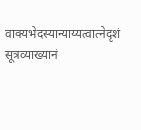वाक्यभेदस्यान्याय्यत्वात्नेदृशं सूत्रव्याख्यानं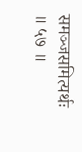समञ्जसमित्यर्थः ॥ ५७ ॥